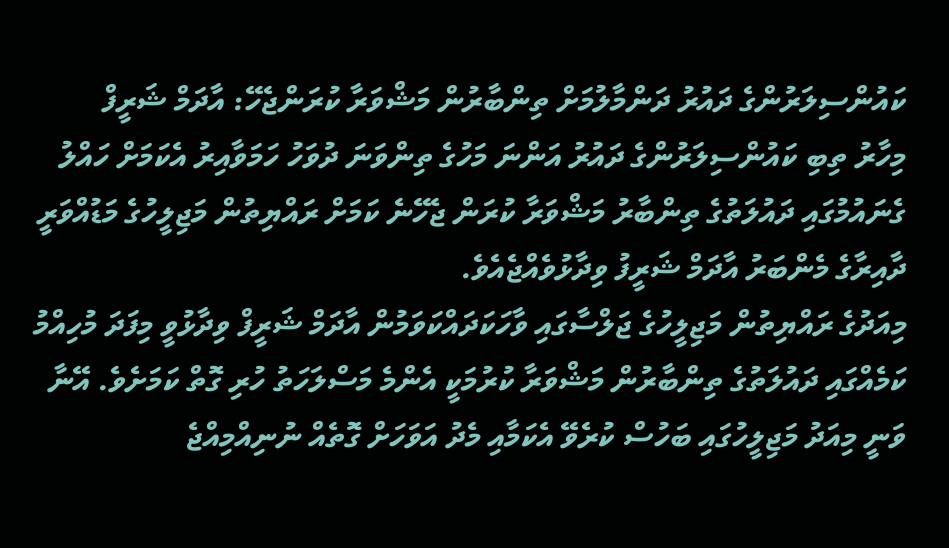ކައުންސިލަރުންގެ ދައުރު ދަންމާލުމަށް ތިންބާރުން މަޝްވަރާ ކުރަންޖެހޭ: އާދަމް ޝަރީފް
މިހާރު ތިބި ކައުންސިލަރުންގެ ދައުރު އަންނަ މަހުގެ ތިންވަނަ ދުވަހު ހަމަވާއިރު އެކަމަށް ހައްލު ގެނައުމުގައި ދައުލަތުގެ ތިންބާރު މަޝްވަރާ ކުރަން ޖެހޭނެ ކަމަށް ރައްޔިތުން މަޖިލީހުގެ މަޑުއްވަރީ ދާއިރާގެ މެންބަރު އާދަމް ޝަރީފު ވިދާޅުވެއްޖެއެވެ.
މިއަދުގެ ރައްޔިތުން މަޖިލީހުގެ ޖަލްސާގައި ވާހަކަދައްކަވަމުން އާދަމް ޝަރީފް ވިދާޅުވީ މިފަދަ މުހިއްމު ކަމެއްގައި ދައުލަތުގެ ތިންބާރުން މަޝްވަރާ ކުރުމަކީ އެންމެ މަސްލަހަތު ހުރި ގޮތް ކަމަށެވެ. އޭނާ ވަނީ މިއަދު މަޖިލީހުގައި ބަހުސް ކުރެވޭ އެކަމާއި މެދު އަވަހަށް ގޮތެއް ނުނިއްމިއްޖެ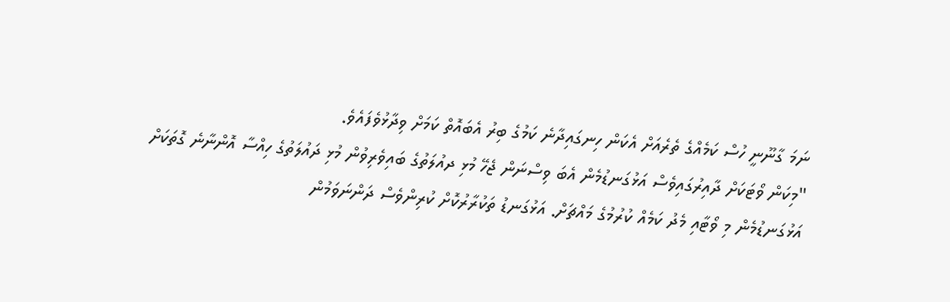ނަމަ ގާނޫނީ ހުސް ކަމެއްގެ ތެރެއަށް އެކަން ހިނގައިދާނެ ކަމުގެ ބިރު އެބައޮތް ކަމަށް ވިދާޅުވެފައެވެ.
"މިކަން ވޯޓަކަށް ދާއިރުގައިވެސް އަޅުގަނޑުމެން އެބަ ވިސްނަން ޖެހޭ މުޅި ދއުލަތުގެ ބައިވެރިވުން މުޅި ދައުލަތުގެ ހިއްސާ އޮންނާނެ ގޮތަކަށް އަޅުގަނޑުމެން މި ވޯޓާއި މެދު ކަމެއް ކުރުމުގެ މައްޗަށް. އަޅުގަނޑު ތަކުރާރުކޮށް ކުރިންވެސް ދަންނަވަމުން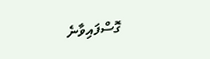ގޮސްފައިވާނެ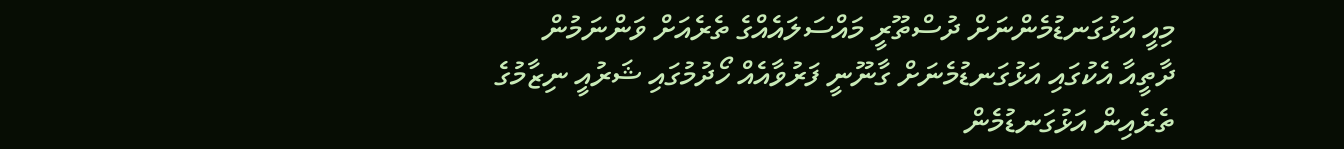މިއީ އަޅުގަނޑުމެންނަށް ދުސްތޫރީ މައްސަލައެއްގެ ތެރެއަށް ވަންނަމުން ދާތީއާ އެކުގައި އަޅުގަނޑުމެނަށް ގާނޫނީ ފަރުވާއެއް ހޯދުމުގައި ޝަރުއީ ނިޒާމުގެ ތެރެއިން އަޅުގަނޑުމެން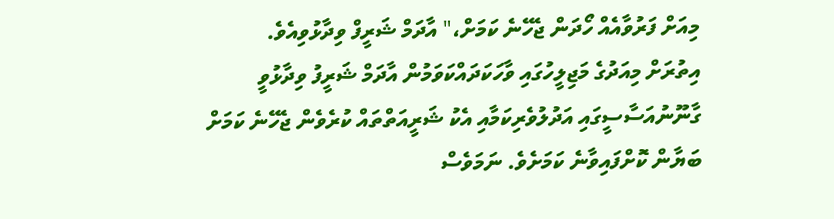މިއަށް ފަރުވާއެއް ހޯދަން ޖެހޭނެ ކަމަށް،" އާދަމް ޝަރީފް ވިދާޅުވިއެވެ.
އިތުރަށް މިއަދުގެ މަޖިލީހުގައި ވާހަކަދައްކަވަމުން އާދަމް ޝަރީފު ވިދާޅުވީ ގާނޫނުއަސާސީގައި އަދުލުވެރިކަމާއި އެކު ޝަރީއަތްތައް ކުރެވެން ޖެހޭނެ ކަމަށް ބަޔާން ކޮށްފައިވާނެ ކަމަށެވެ. ނަމަވެސް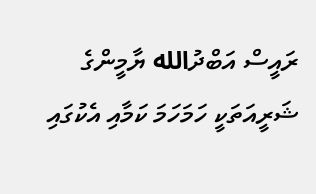ރައީސް އަބްދުالله ޔާމީންގެ ޝަރީއަތަކީ ހަމަހަމަ ކަމާއި އެކުގައި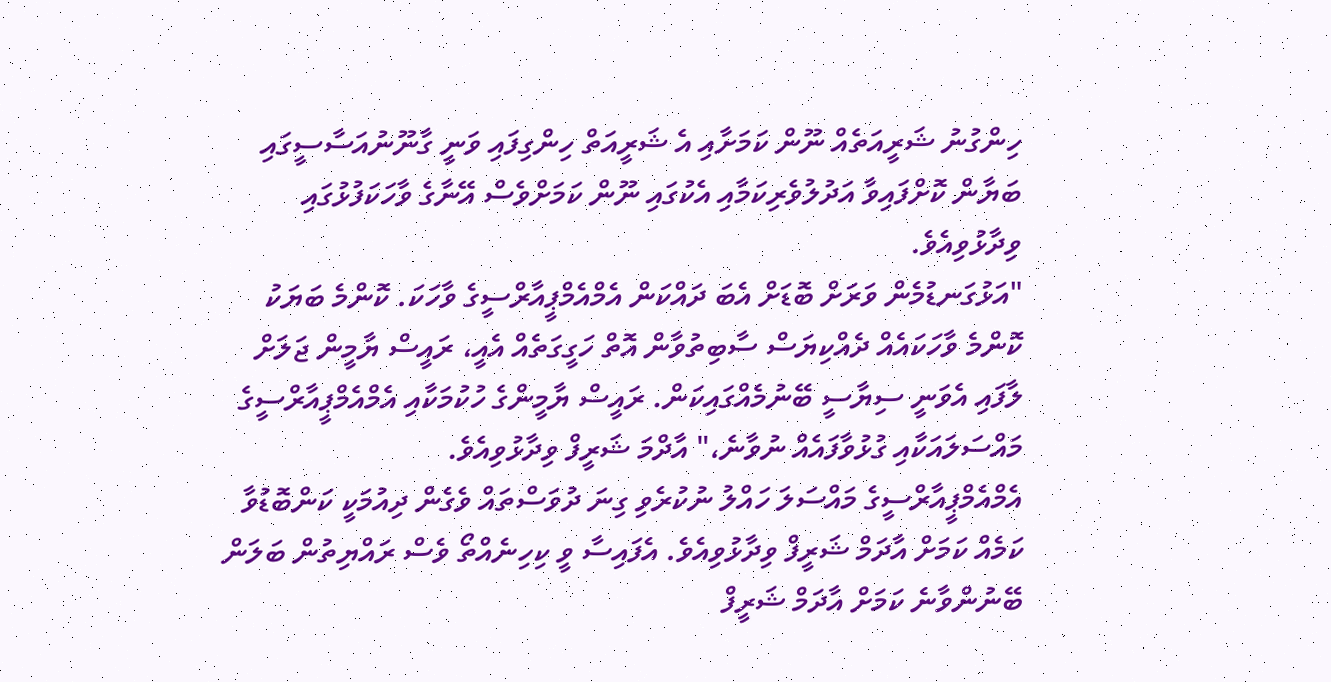ހިންގުނު ޝަރީއަތެއް ނޫން ކަމަށާއި އެ ޝަރީއަތް ހިންގިފައި ވަނީ ގާނޫނުއަސާސީގައި ބަޔާން ކޮށްފައިވާ އަދުލުވެރިކަމާއި އެކުގައި ނޫން ކަމަށްވެސް އޭނާގެ ވާހަކަފުޅުގައި ވިދާޅުވިއެވެ.
"އަޅުގަނޑުމެން ވަރަށް ބޮޑަށް އެބަ ދައްކަން އެމްއެމްޕީއާރްސީގެ ވާހަކަ. ކޮންމެ ބަޔަކު ކޮންމެ ވާހަކައެއް ދެއްކިޔަސް ސާބިތުވާން އޮތް ހަގީގަތެއް އެއީ، ރައީސް ޔާމީން ޖަލަށް ލާފައި އެވަނީ ސިޔާސީ ބޭނުމެއްގައިކަން. ރައީސް ޔާމީންގެ ހުކުމަކާއި އެމްއެމްޕީއާރްސީގެ މައްސަލައަކާއި ގުޅުވާފައެއް ނުވާނެ،" އާދްމަ ޝަރީފް ވިދާޅުވިއެވެ.
އެމްއެމްޕީއާރްސީގެ މައްސަލަ ހައްލު ނުކުރެވި ގިނަ ދުވަސްތައް ވެގެން ދިއުމަކީ ކަންބޮޑުވާ ކަމެއް ކަމަށް އާދަމް ޝަރީފް ވިދާޅުވިއެވެ. އެފައިސާ ވީ ކިހިނެއްތޯ ވެސް ރައްޔިތުން ބަލަން ބޭނުންވާނެ ކަމަށް އާދަމް ޝަރީފް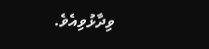ވިދާޅުވިއެވެ.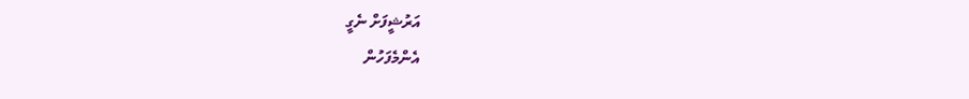އަރުޝީފަށް ނެގީ
އެންމެފަހުން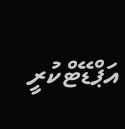އަޕްޑޭޓްކުރީ